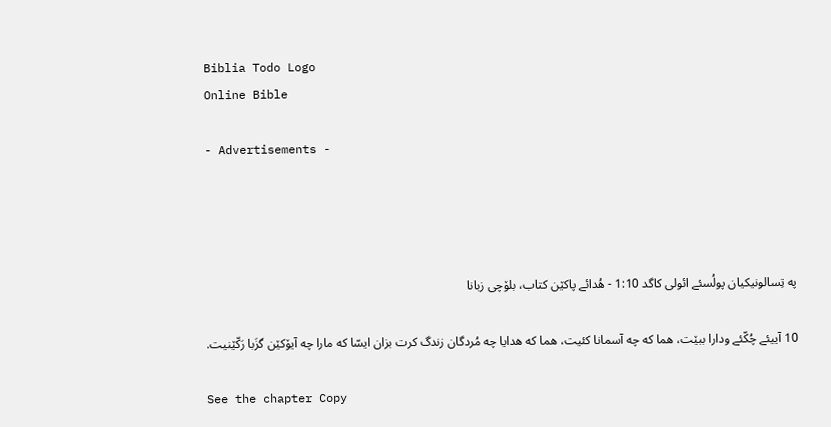Biblia Todo Logo
Online Bible

- Advertisements -




په تِسالونیکیان پولُسئے ائولی کاگد 1:10 - هُدائے پاکێن کتاب، بلۆچی زبانا

10 آییئے چُکّئے ودارا ببێت، هما که چه آسمانا کئیت، هما که هدایا چه مُردگان زندگ کرت بزان ایسّا که مارا چه آیۆکێن گزَبا رَکّێنیت.

See the chapter Copy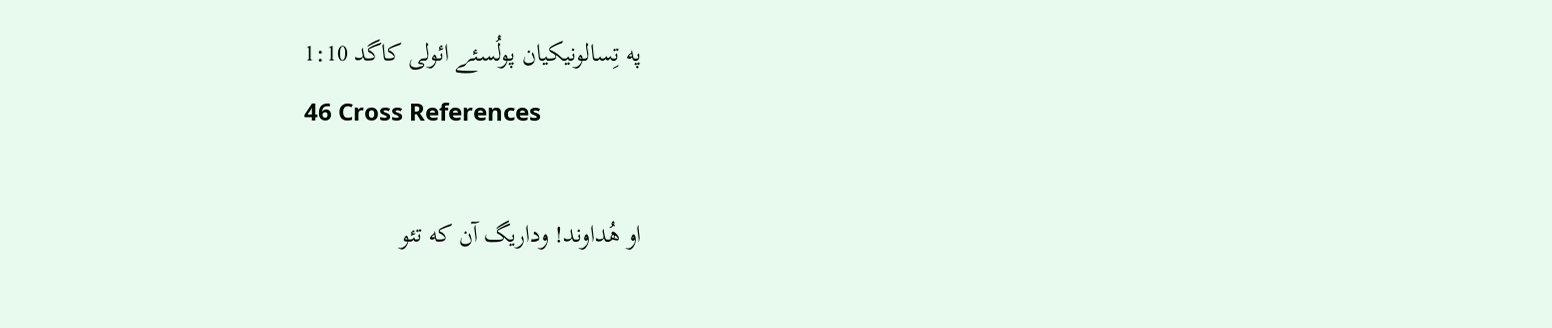په تِسالونیکیان پولُسئے ائولی کاگد 1:10
46 Cross References

او هُداوند! وداریگ آن که تئو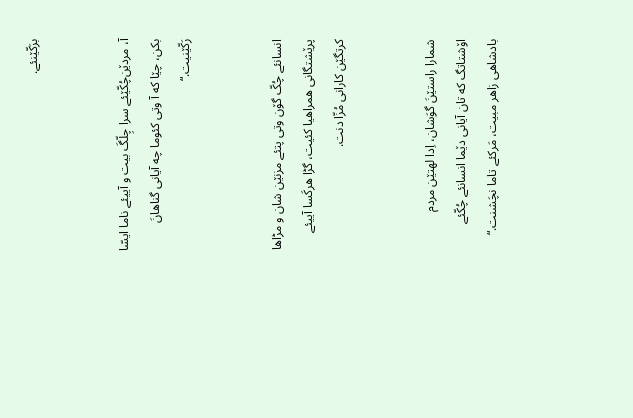برَکّێنئے.


آ، مردێن‌چُکّێئے سرا چِلّگَ بیت و آییئے ناما ایسّا بکن، چێا که آ وتی کئوما چه آیانی گناهانَ رَکّێنیت.“


انسانئے چُکّ گۆن وتی پتئے مزنێن شان و مڑاها پرێشتگانی همراهیا کئیت، گڑا هرکَسا آییئے کرتگێن کارانی مُزّا دنت.


شمارا راستێنَ گوَشان، اِدا لهتێن مردم اۆشتاتگ که تان آیانی دێما انسانئے چُکّئے بادشاهی زاهر مبیت، مَرکئے تاما نچَشنت.“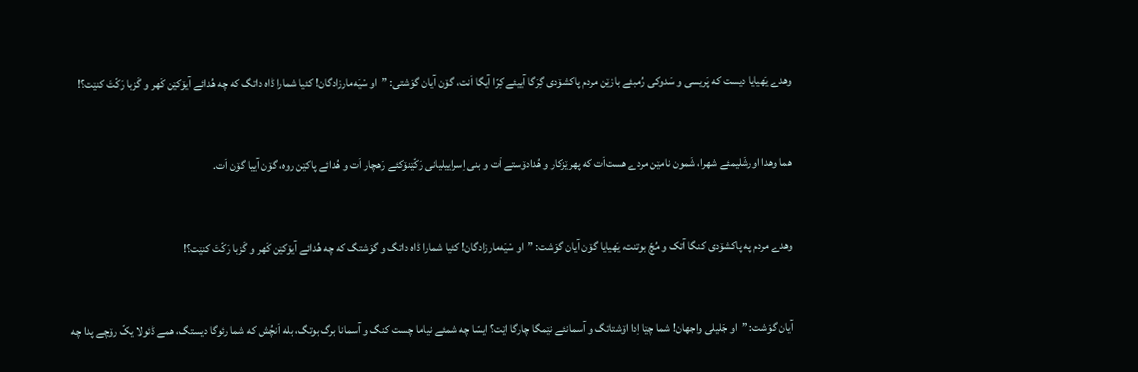وهدے یَهیایا دیست که پَریسی و سَدوکی رُمبئے بازێن مردم پاکشۆدی گِرَگا آییئے کِرّا آیگا اَنت، گۆن آیان گوَشتی: ”او سْیَه‌مارزادگان! کئیا شمارا ڈاه داتگ که چه هُدائے آیۆکێن کَهر و گَزبا رَکّتَ کنێت؟!


هما وهدا اورشَلیمئے شهرا، شَمون نامێن مردے هست‌اَت که پهرێزکار و هُدادۆستے اَت و بنی اِسراییلیانی رَکّێنۆکئے رَهچار اَت و هُدائے پاکێن روه، گۆن آییا گۆن اَت.


وهدے مردم په پاکشۆدی کنگا آتک و مُچّ بوتنت، یَهیایا گۆن آیان گوَشت: ”او سْیَه‌مارزادگان! کئیا شمارا ڈاه داتگ و گوَشتگ که چه هُدائے آیۆکێن کَهر و گَزبا رَکّتَ کنێت؟!


آیان گوَشت: ”او جَلیلی واجهان! شما چێا اِدا اۆشتاتگ و آسمانئے نێمگا چارگا اێت؟ ایسّا چه شمئے نیاما چست کنگ و آسمانا برگ بوتگ، بله اَنچُش که شما رئوگا دیستگ، همے ڈئولا یکّ رۆچے پدا چه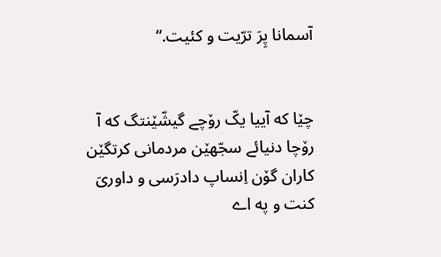آسمانا پِرَ ترّیت و کئیت.“


چێا که آییا یکّ رۆچے گیشّێنتگ که آ رۆچا دنیائے سجّهێن مردمانی کرتگێن کاران گۆن اِنساپ دادرَسی و داوریَ کنت و په اے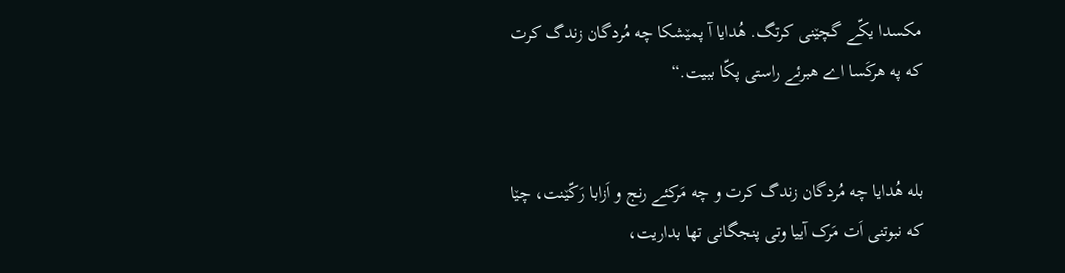مکسدا یکّے گچێنی کرتگ. هُدایا آ پمێشکا چه مُردگان زندگ کرت که په هرکَسا اے هبرئے راستی پکّا ببیت.“


بله هُدایا چه مُردگان زندگ کرت و چه مَرکئے رنج و اَزابا رَکّێنت، چێا که نبوتنی اَت مَرک آییا وتی پنجگانی تها بداریت،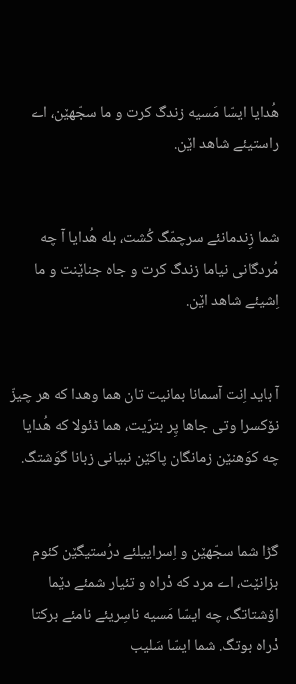هُدایا ایسّا مَسیه زندگ کرت و ما سجّهێن، اے راستیئے شاهد اێن.


شما زِندمانئے سرچمّگ کُشت، بله هُدایا آ چه مُردگانی نیاما زندگ کرت و جاه جناێنت و ما اِشیئے شاهد اێن.


آ باید اِنت آسمانا بمانیت تان هما وهدا که هر چیزّ نۆکسرا وتی جاها پِر بترّیت، هما ڈئولا که هُدایا چه کوَهنێن زمانگان پاکێن نبیانی زبانا گوَشتگ.


گڑا شما سجّهێن و اِسراییلئے درُستیگێن کئوم بزانێت، اے مرد که دْراه و تئیار شمئے دێما اۆشتاتگ، چه ایسّا مَسیه ناسِریئے نامئے برکتا دْراه بوتگ. شما ایسّا سَلیب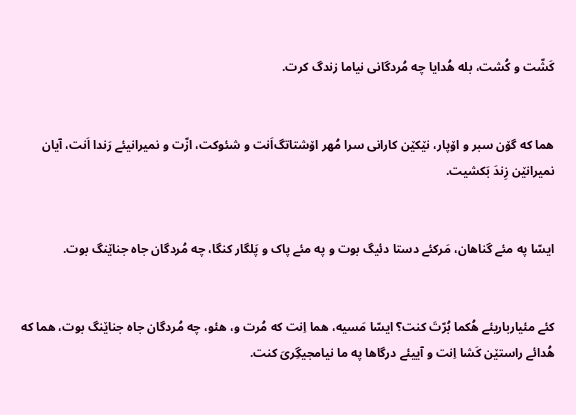کَشّت و کُشت، بله هُدایا چه مُردگانی نیاما زندگ کرت.


هما که گۆن سبر و اۆپار، نێکێن کارانی سرا مُهر اۆشتاتگ‌اَنت و شئوکت، ازّت و نمیرانیئے رَندا اَنت، آیان نمیرانێن زِندَ بَکشیت.


ایسّا په مئے گناهان، مَرکئے دستا دئیگ بوت و په مئے پاک و پَلگار کنگا، چه مُردگان جاه جناێنگ بوت.


کئے مئیارباریئے هُکما بُرّتَ کنت؟ ایسّا مَسیه، هما اِنت که مُرت و، هئو، چه مُردگان جاه جناێنگ بوت، هما که هُدائے راستێن کَشا اِنت و آییئے درگاها په ما نیامجیگِریَ کنت.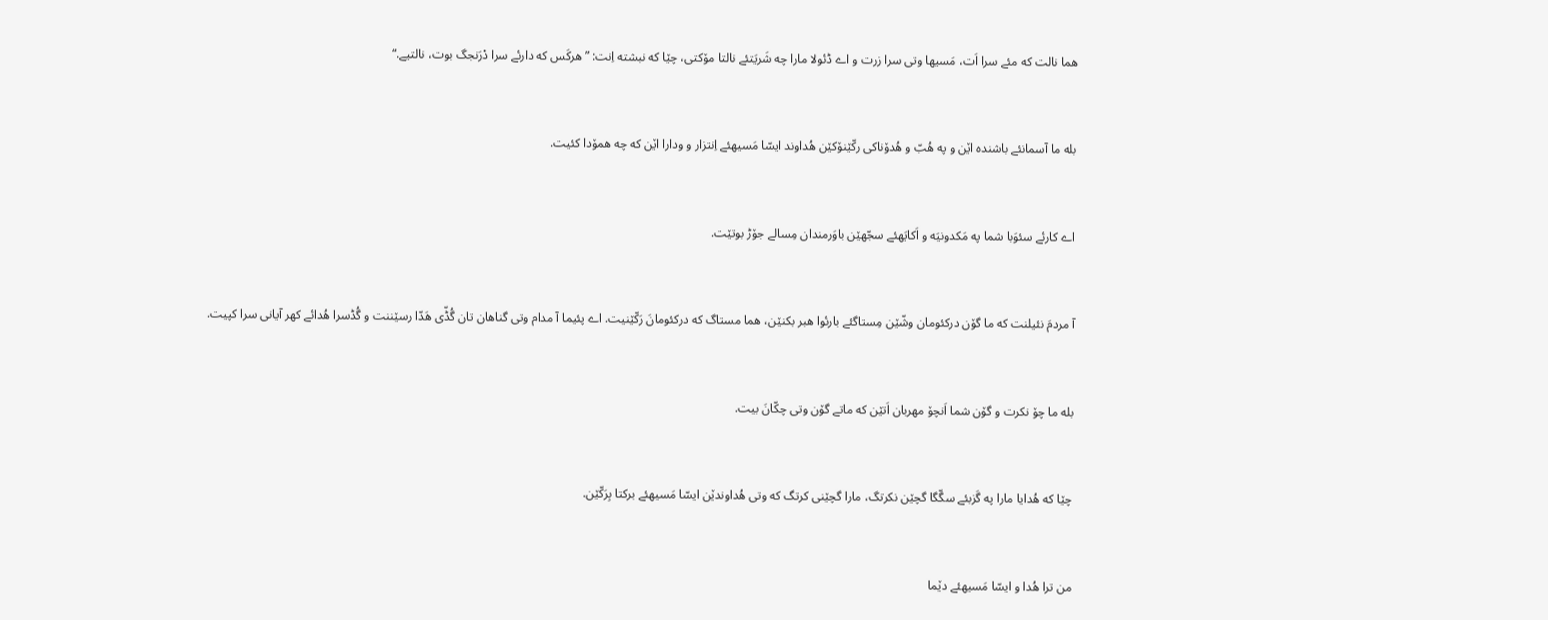هما نالت که مئے سرا اَت، مَسیها وتی سرا زرت و اے ڈئولا مارا چه شَریَتئے نالتا مۆکتی، چێا که نبشته اِنت: ”هرکَس که دارئے سرا دْرَنجگ بوت، نالتیے.“


بله ما آسمانئے باشنده اێن و په هُبّ و هُدۆناکی رکّێنۆکێن هُداوند ایسّا مَسیهئے اِنتزار و ودارا اێن که چه همۆدا کئیت.


اے کارئے سئوَبا شما په مَکدونیَه و اَکایَهئے سجّهێن باوَرمندان مِسالے جۆڑ بوتێت.


آ مردمَ نئیلنت که ما گۆن درکئومان وشّێن مِستاگئے بارئوا هبر بکنێن، هما مستاگ که درکئومانَ رَکّێنیت. اے پئیما آ مدام وتی گناهان تان گُڈّی هَدّا رسێننت و گُڈسرا هُدائے کهر آیانی سرا کپیت.


بله ما چۆ نکرت و گۆن شما اَنچۆ مهربان اَتێن که ماتے گۆن وتی چکّانَ بیت.


چێا که هُدایا مارا په گَزبئے سگّگا گچێن نکرتگ، مارا گچێنی کرتگ که وتی هُداوندێن ایسّا مَسیهئے برکتا بِرَکّێن.


من ترا هُدا و ایسّا مَسیهئے دێما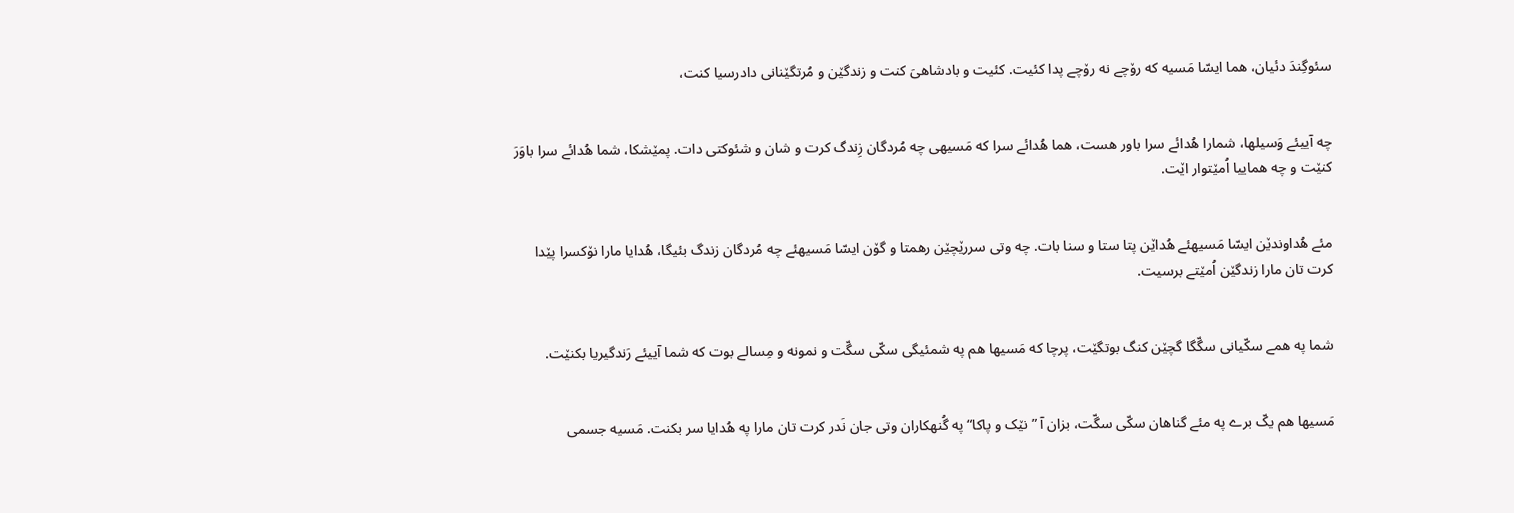سئوگِندَ دئیان، هما ایسّا مَسیه که رۆچے نه رۆچے پدا کئیت. کئیت و بادشاهیَ کنت و زندگێن و مُرتگێنانی دادرسیا کنت،


چه آییئے وَسیلها، شمارا هُدائے سرا باور هست، هما هُدائے سرا که مَسیهی چه مُردگان زِندگ کرت و شان و شئوکتی دات. پمێشکا، شما هُدائے سرا باوَرَ کنێت و چه هماییا اُمێتوار اێت.


مئے هُداوندێن ایسّا مَسیهئے هُداێن پتا ستا و سنا بات. چه وتی سررێچێن رهمتا و گۆن ایسّا مَسیهئے چه مُردگان زندگ بئیگا، هُدایا مارا نۆکسرا پێدا کرت تان مارا زندگێن اُمێتے برسیت.


شما په همے سکّیانی سگّگا گچێن کنگ بوتگێت، پرچا که مَسیها هم په شمئیگی سکّی سگّت و نمونه و مِسالے بوت که شما آییئے رَندگیریا بکنێت.


مَسیها هم یکّ برے په مئے گناهان سکّی سگّت، بزان آ ”نێک و پاکا“ په گُنهکاران وتی جان نَدر کرت تان مارا په هُدایا سر بکنت. مَسیه جسمی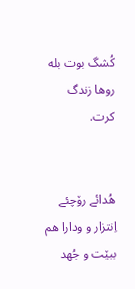کُشگ بوت بله روها زندگ کرت.


هُدائے رۆچئے اِنتزار و ودارا هم ببێت و جُهد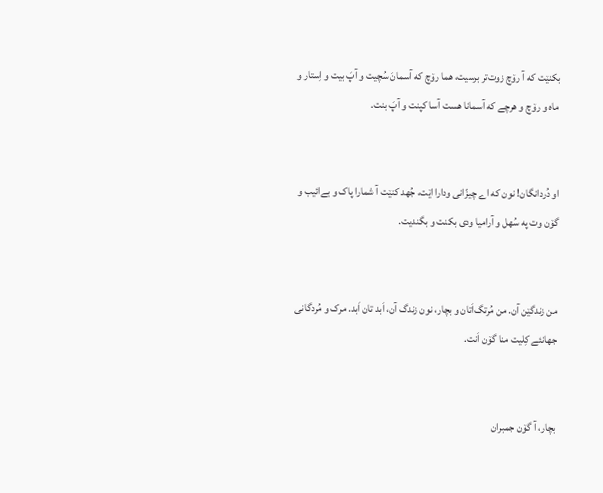بکنێت که آ رۆچ زوت‌تر برسیت، هما رۆچ که آسمانَ سُچیت و آپَ بیت و اِستار و ماه و رۆچ و هرچے که آسمانا هست آسا کپنت و آپَ بنت.


او دُردانگان! نون که اے چیزّانی ودارا اێت، جُهد کنێت آ شمارا پاک و بےائیب و گۆن وت په سُهل و آرامیا ودی بکنت و بگندیت.


من زندگێن آن. من مُرتگ‌اَتان و بچار، نون زندگ آن، اَبد تان اَبد. مرک و مُردگانی جهانئے کِلیت منا گۆن اَنت.


بچار، آ گۆن جمبران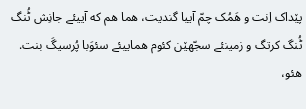پێداک اِنت و هَمُک چمّ آییا گندیت، هما هم که آییئے جانِش ٹُنگ ٹُنگ کرتگ و زمینئے سجّهێن کئوم هماییئے سئوَبا پُرسیگَ بنت. هئو،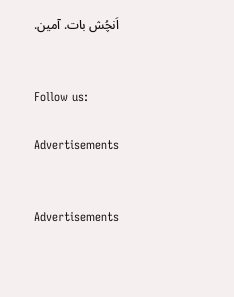اَنچُش بات. آمین.


Follow us:

Advertisements


Advertisements